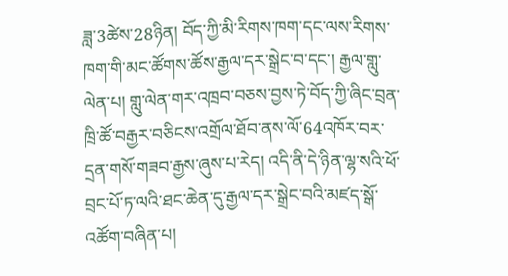ཟླ་3ཚེས་28ཉིན། བོད་ཀྱི་མི་རིགས་ཁག་དང་ལས་རིགས་ཁག་གི་མང་ཚོགས་ཚོས་རྒྱལ་དར་སྒྲེང་བ་དང་། རྒྱལ་གླུ་ལེན་པ། གླུ་ལེན་གར་འཁྲབ་བཅས་བྱས་ཏེ་བོད་ཀྱི་ཞིང་བྲན་ཁྲི་ཚོ་བརྒྱར་བཅིངས་འགྲོལ་ཐོབ་ནས་ལོ་64འཁོར་བར་དྲན་གསོ་གཟབ་རྒྱས་ཞུས་པ་རེད། འདི་ནི་དེ་ཉིན་ལྷ་སའི་ཕོ་བྲང་པོ་ཏ་ལའི་ཐང་ཆེན་དུ་རྒྱལ་དར་སྒྲེང་བའི་མཛད་སྒོ་འཚོག་བཞིན་པ།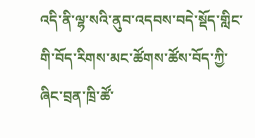འདི་ནི་ལྷ་སའི་ནུབ་འདབས་བདེ་སྡོད་གླིང་གི་བོད་རིགས་མང་ཚོགས་ཚོས་བོད་ཀྱི་ཞིང་བྲན་ཁྲི་ཚོ་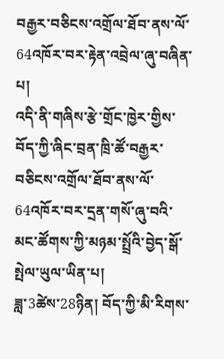བརྒྱར་བཅིངས་འགྲོལ་ཐོབ་ནས་ལོ་64འཁོར་བར་རྟེན་འབྲེལ་ཞུ་བཞིན་པ།
འདི་ནི་གཞིས་རྩེ་གྲོང་ཁྱེར་གྱིས་བོད་ཀྱི་ཞིང་བྲན་ཁྲི་ཚོ་བརྒྱར་བཅིངས་འགྲོལ་ཐོབ་ནས་ལོ་64འཁོར་བར་དྲན་གསོ་ཞུ་བའི་མང་ཚོགས་ཀྱི་མཉམ་སྤྲོའི་བྱེད་སྒོ་སྤེལ་ཡུལ་ཡིན་པ།
ཟླ་3ཚེས་28ཉིན། བོད་ཀྱི་མི་རིགས་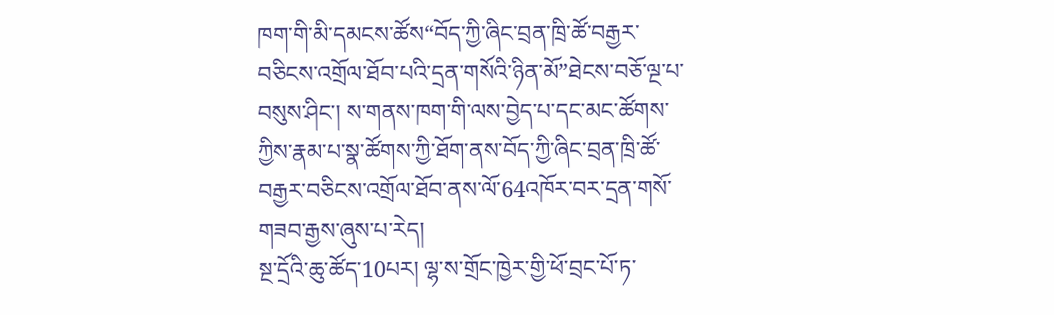ཁག་གི་མི་དམངས་ཚོས“བོད་ཀྱི་ཞིང་བྲན་ཁྲི་ཚོ་བརྒྱར་བཅིངས་འགྲོལ་ཐོབ་པའི་དྲན་གསོའི་ཉིན་མོ”ཐེངས་བཅོ་ལྔ་པ་བསུས་ཤིང་། ས་གནས་ཁག་གི་ལས་བྱེད་པ་དང་མང་ཚོགས་ཀྱིས་རྣམ་པ་སྣ་ཚོགས་ཀྱི་ཐོག་ནས་བོད་ཀྱི་ཞིང་བྲན་ཁྲི་ཚོ་བརྒྱར་བཅིངས་འགྲོལ་ཐོབ་ནས་ལོ་64འཁོར་བར་དྲན་གསོ་གཟབ་རྒྱས་ཞུས་པ་རེད།
སྔ་དྲོའི་ཆུ་ཚོད་10པར། ལྷ་ས་གྲོང་ཁྱེར་གྱི་ཕོ་བྲང་པོ་ཏ་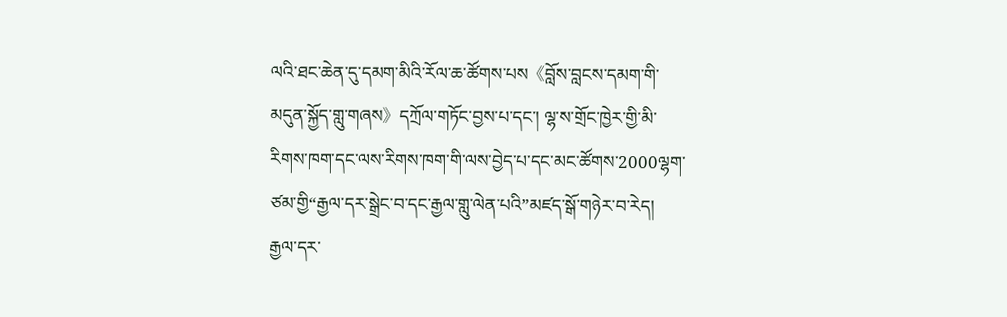ལའི་ཐང་ཆེན་དུ་དམག་མིའི་རོལ་ཆ་ཚོགས་པས《བློས་བླངས་དམག་གི་མདུན་སྐྱོད་གླུ་གཞས》དཀྲོལ་གཏོང་བྱས་པ་དང་། ལྷ་ས་གྲོང་ཁྱེར་གྱི་མི་རིགས་ཁག་དང་ལས་རིགས་ཁག་གི་ལས་བྱེད་པ་དང་མང་ཚོགས་2000ལྷག་ཙམ་གྱི“རྒྱལ་དར་སྒྲེང་བ་དང་རྒྱལ་གླུ་ལེན་པའི”མཛད་སྒོ་གཉེར་བ་རེད།
རྒྱལ་དར་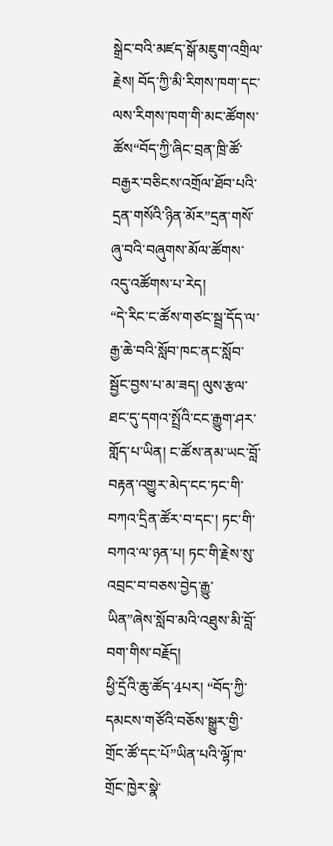སྒྲེང་བའི་མཛད་སྒོ་མཇུག་འགྲིལ་རྗེས། བོད་ཀྱི་མི་རིགས་ཁག་དང་ལས་རིགས་ཁག་གི་མང་ཚོགས་ཚོས“བོད་ཀྱི་ཞིང་བྲན་ཁྲི་ཚོ་བརྒྱར་བཅིངས་འགྲོལ་ཐོབ་པའི་དྲན་གསོའི་ཉིན་མོར”དྲན་གསོ་ཞུ་བའི་བཞུགས་མོལ་ཚོགས་འདུ་འཚོགས་པ་རེད།
“དེ་རིང་ང་ཚོས་གཙང་སྦྲ་དོད་ལ་རྒྱ་ཆེ་བའི་སློབ་ཁང་ནང་སློབ་སྦྱོང་བྱས་པ་མ་ཟད། ལུས་རྩལ་ཐང་དུ་དགའ་སྤྲོའི་ངང་རྒྱུག་ཤར་གློད་པ་ཡིན། ང་ཚོས་ནམ་ཡང་བློ་བརྟན་འགྱུར་མེད་ངང་ཏང་གི་བཀའ་དྲིན་ཚོར་བ་དང་། ཏང་གི་བཀའ་ལ་ཉན་པ། ཏང་གི་རྗེས་སུ་འབྲང་བ་བཅས་བྱེད་རྒྱུ་ཡིན”ཞེས་སློབ་མའི་འཐུས་མི་བློ་བག་གིས་བརྗོད།
ཕྱི་དྲོའི་ཆུ་ཚོད་4པར། “བོད་ཀྱི་དམངས་གཙོའི་བཅོས་སྒྱུར་གྱི་གྲོང་ཚོ་དང་པོ”ཡིན་པའི་ལྷོ་ཁ་གྲོང་ཁྱེར་སྣེ་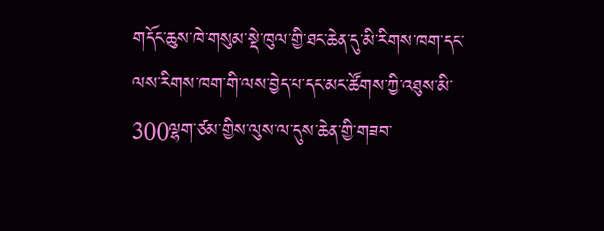གདོང་ཆུས་ཁེ་གསུམ་སྡེ་ཁུལ་གྱི་ཐང་ཆེན་དུ་མི་རིགས་ཁག་དང་ལས་རིགས་ཁག་གི་ལས་བྱེད་པ་དང་མང་ཚོགས་ཀྱི་འཐུས་མི་300ལྷག་ཙམ་གྱིས་ལུས་ལ་དུས་ཆེན་གྱི་གཟབ་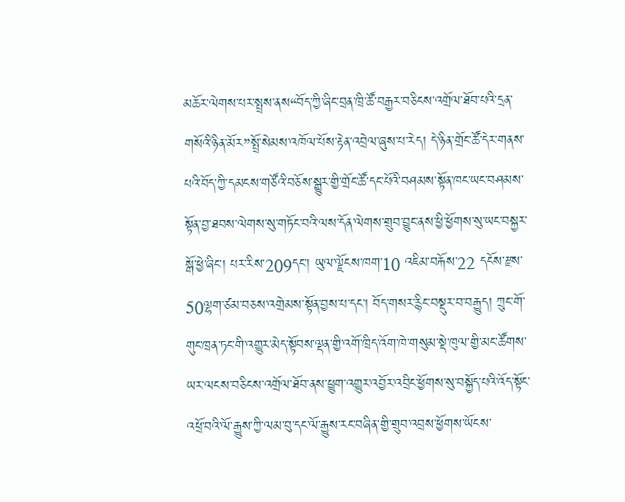མཆོར་ལེགས་པར་སྤྲས་ནས“བོད་ཀྱི་ཞིང་བྲན་ཁྲི་ཚོ་བརྒྱར་བཅིངས་འགྲོལ་ཐོབ་པའི་དྲན་གསོའི་ཉིན་མོར”སྤྲོ་སེམས་འཁོལ་པོས་རྟེན་འབྲེལ་ཞུས་པ་རེད། དེ་ཉིན་གྲོང་ཚོ་དེར་གནས་པའི་བོད་ཀྱི་དམངས་གཙོའི་བཅོས་སྒྱུར་གྱི་གྲོང་ཚོ་དང་པོའི་བཤམས་སྟོན་ཁང་ཡང་བཤམས་སྟོན་བྱ་ཐབས་ལེགས་སུ་གཏོང་བའི་ལས་དོན་ལེགས་གྲུབ་བྱུང་ནས་ཕྱི་ཕྱོགས་སུ་ཡང་བསྐྱར་སྒོ་ཕྱེ་ཞིང་། པར་རིས་209དང་། ཡུལ་ལྗོངས་ཁག་10 འཇིམ་བརྐོས་22 དངོས་རྫས་50ལྷག་ཙམ་བཅས་འགྲེམས་སྟོན་བྱས་པ་དང་། བོད་གསར་རྙིང་བསྡུར་བ་བརྒྱུད། ཀྲུང་གོ་གུང་ཁྲན་ཏང་གི་འགྱུར་མེད་སྟོབས་ལྡན་གྱི་འགོ་ཁྲིད་འོག་ཁེ་གསུམ་སྡེ་ཁུལ་གྱི་མང་ཚོགས་ཡར་ལངས་བཅིངས་འགྲོལ་ཐོབ་ནས་ཕྱུག་འགྱུར་འབྱོར་འབྲིང་ཕྱོགས་སུ་བསྐྱོད་པའི་འོད་སྟོང་འཕྲོ་བའི་ལོ་རྒྱུས་ཀྱི་ལམ་བུ་དང་ལོ་རྒྱུས་རང་བཞིན་གྱི་གྲུབ་འབྲས་ཕྱོགས་ཡོངས་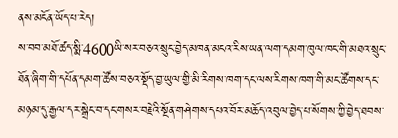ནས་མངོན་ཡོད་པ་རེད།
ས་བབ་མཐོ་ཚད་སྨི་4600ཡི་སར་བཅའ་སྲུང་བྱེད་མཁན་མངའ་རིས་ཡན་ལག་དམག་ཁུལ་ཁང་གི་མཐའ་སྲུང་ཐོན་ཞིག་གི་དཔོན་དམག་ཚོས་བཅའ་སྡོད་བྱ་ཡུལ་གྱི་མི་རིགས་ཁག་དང་ལས་རིགས་ཁག་གི་མང་ཚོགས་དང་མཉམ་དུ་རྒྱལ་དར་སྒྲེང་བ་དང་གསར་བརྗེའི་སྔོན་གཤེགས་དཔའ་བོར་མཆོད་འབུལ་བྱེད་པ་སོགས་ཀྱི་བྱེད་ཐབས་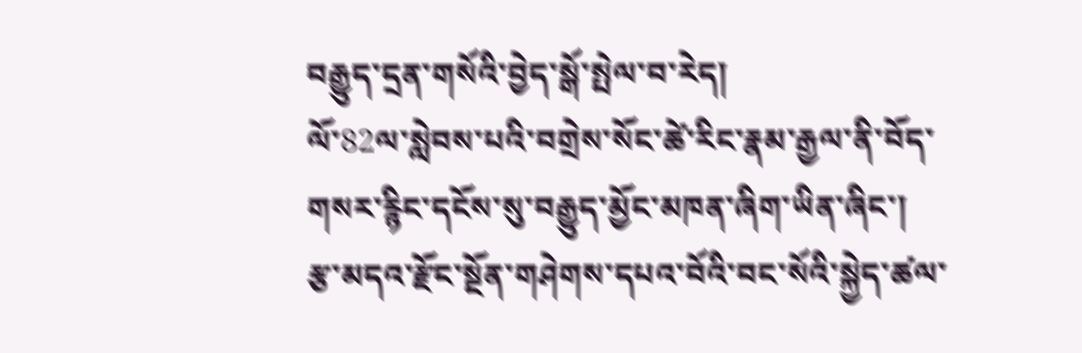བརྒྱུད་དྲན་གསོའི་བྱེད་སྒོ་སྤེལ་བ་རེད།
ལོ་82ལ་སླེབས་པའི་བགྲེས་སོང་ཚེ་རིང་རྣམ་རྒྱལ་ནི་བོད་གསར་རྙིང་དངོས་སུ་བརྒྱུད་མྱོང་མཁན་ཞིག་ཡིན་ཞིང་། རྩ་མདའ་རྫོང་སྔོན་གཤེགས་དཔའ་བོའི་བང་སོའི་སྐྱེད་ཚལ་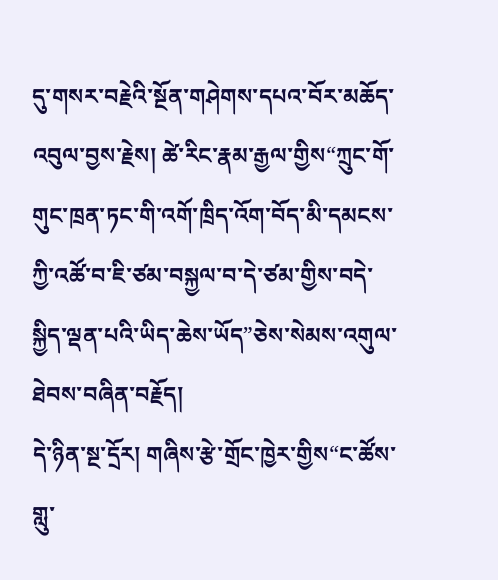དུ་གསར་བརྗེའི་སྔོན་གཤེགས་དཔའ་བོར་མཆོད་འབུལ་བྱས་རྗེས། ཚེ་རིང་རྣམ་རྒྱལ་གྱིས“ཀྲུང་གོ་གུང་ཁྲན་ཏང་གི་འགོ་ཁྲིད་འོག་བོད་མི་དམངས་ཀྱི་འཚོ་བ་ཇི་ཙམ་བསྐྱལ་བ་དེ་ཙམ་གྱིས་བདེ་སྐྱིད་ལྡན་པའི་ཡིད་ཆེས་ཡོད”ཅེས་སེམས་འགུལ་ཐེབས་བཞིན་བརྗོད།
དེ་ཉིན་སྔ་དྲོར། གཞིས་རྩེ་གྲོང་ཁྱེར་གྱིས“ང་ཚོས་གླུ་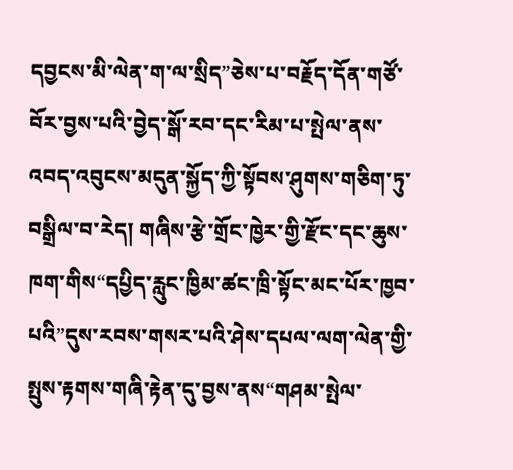དབྱངས་མི་ལེན་ག་ལ་སྲིད”ཅེས་པ་བརྗོད་དོན་གཙོ་བོར་བྱས་པའི་བྱེད་སྒོ་རབ་དང་རིམ་པ་སྤེལ་ནས་འབད་འབུངས་མདུན་སྐྱོད་ཀྱི་སྟོབས་ཤུགས་གཅིག་ཏུ་བསྒྲིལ་བ་རེད། གཞིས་རྩེ་གྲོང་ཁྱེར་གྱི་རྫོང་དང་ཆུས་ཁག་གིས“དཔྱིད་རླུང་ཁྱིམ་ཚང་ཁྲི་སྟོང་མང་པོར་ཁྱབ་པའི”དུས་རབས་གསར་པའི་ཤེས་དཔལ་ལག་ལེན་གྱི་སྤུས་རྟགས་གཞི་རྟེན་དུ་བྱས་ནས“གཤམ་སྤེལ་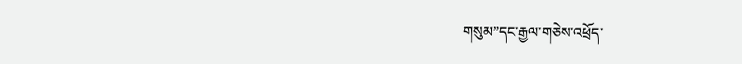གསུམ”དང་རྒྱལ་གཅེས་འཕྲོད་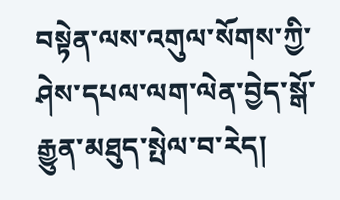བསྟེན་ལས་འགུལ་སོགས་ཀྱི་ཤེས་དཔལ་ལག་ལེན་བྱེད་སྒོ་རྒྱུན་མཐུད་སྤེལ་བ་རེད།